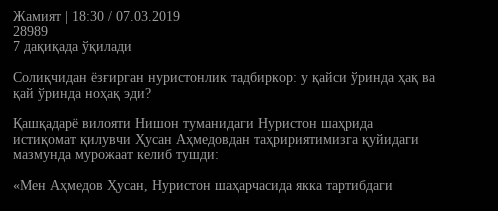Жамият | 18:30 / 07.03.2019
28989
7 дақиқада ўқилади

Солиқчидан ёзғирган нуристонлик тадбиркор: у қайси ўринда ҳақ ва қай ўринда ноҳақ эди?

Қашқадарё вилояти Нишон туманидаги Нуристон шаҳрида истиқомат қилувчи Ҳусан Аҳмедовдан таҳририятимизга қуйидаги мазмунда мурожаат келиб тушди:

«Мен Аҳмедов Ҳусан, Нуристон шаҳарчасида якка тартибдаги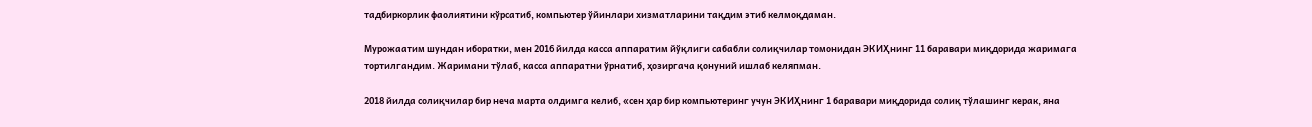тадбиркорлик фаолиятини кўрсатиб, компьютер ўйинлари хизматларини тақдим этиб келмоқдаман.

Мурожаатим шундан иборатки, мен 2016 йилда касса аппаратим йўқлиги сабабли солиқчилар томонидан ЭКИҲнинг 11 баравари миқдорида жаримага тортилгандим. Жаримани тўлаб, касса аппаратни ўрнатиб, ҳозиргача қонуний ишлаб келяпман.

2018 йилда солиқчилар бир неча марта олдимга келиб, «сен ҳар бир компьютеринг учун ЭКИҲнинг 1 баравари миқдорида солиқ тўлашинг керак, яна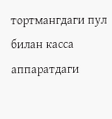тортмангдаги пул билан касса аппаратдаги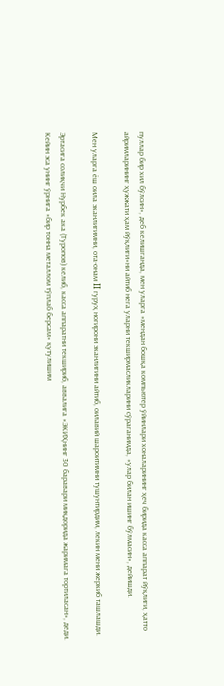пуллар бир хил бўлсин», деб келишганда, мен уларга «мендан бошқа компьютер ўйинлари хоналарининг ҳеч бирида касса аппарат йўқлиги, ҳатто айримларининг ҳужжати ҳам йўқлиги»ни айтиб нега уларни текширмасликларини сўраганимда, «улар билан ишинг бўлмасин», дейишди.

Мен уларга ёш оила эканлигимни, ота-онам II гуруҳ ногирони эканлигини айтиб, оилавий шароитимни тушунтирдим, лекин мени жеркиб ташлашди.

Эртасига солиқчи Нурбек ака (Туропов) келиб, касса аппаратни текшириб, аввалига «ЭКИҲнинг 30 баравари миқдорида жаримага тортиласан», деди. Кейин эса унинг ўрнига «бир тонна металлом тўплаб берсам» қутулишим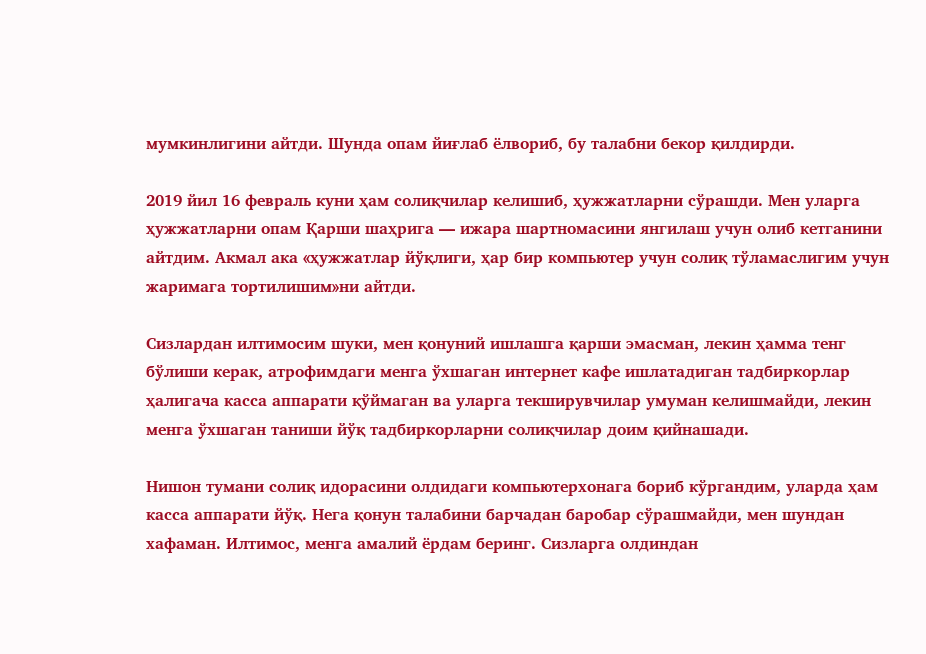мумкинлигини айтди. Шунда опам йиғлаб ёлвориб, бу талабни бекор қилдирди.

2019 йил 16 февраль куни ҳам солиқчилар келишиб, ҳужжатларни сўрашди. Мен уларга ҳужжатларни опам Қарши шаҳрига — ижара шартномасини янгилаш учун олиб кетганини айтдим. Акмал ака «ҳужжатлар йўқлиги, ҳар бир компьютер учун солиқ тўламаслигим учун жаримага тортилишим»ни айтди.

Сизлардан илтимосим шуки, мен қонуний ишлашга қарши эмасман, лекин ҳамма тенг бўлиши керак, атрофимдаги менга ўхшаган интернет кафе ишлатадиган тадбиркорлар ҳалигача касса аппарати қўймаган ва уларга текширувчилар умуман келишмайди, лекин менга ўхшаган таниши йўқ тадбиркорларни солиқчилар доим қийнашади.

Нишон тумани солиқ идорасини олдидаги компьютерхонага бориб кўргандим, уларда ҳам касса аппарати йўқ. Нега қонун талабини барчадан баробар сўрашмайди, мен шундан хафаман. Илтимос, менга амалий ёрдам беринг. Сизларга олдиндан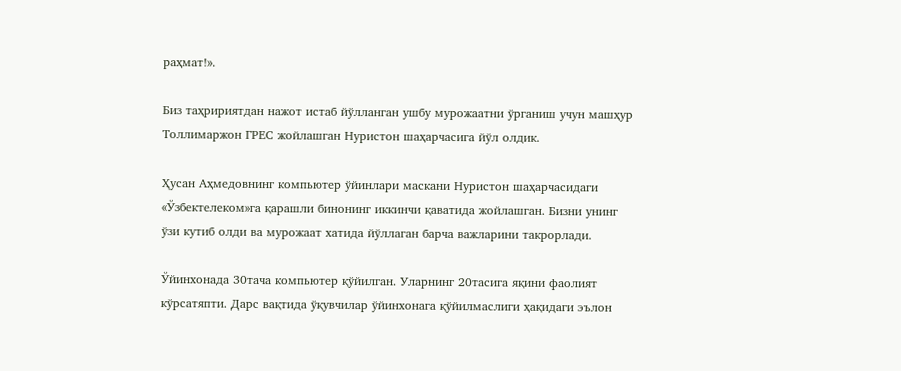раҳмат!».

Биз таҳририятдан нажот истаб йўлланган ушбу мурожаатни ўрганиш учун машҳур Толлимаржон ГРЕС жойлашган Нуристон шаҳарчасига йўл олдик.

Ҳусан Аҳмедовнинг компьютер ўйинлари маскани Нуристон шаҳарчасидаги «Ўзбектелеком»га қарашли бинонинг иккинчи қаватида жойлашган. Бизни унинг ўзи кутиб олди ва мурожаат хатида йўллаган барча важларини такрорлади.

Ўйинхонада 30тача компьютер қўйилган. Уларнинг 20тасига яқини фаолият кўрсатяпти. Дарс вақтида ўқувчилар ўйинхонага қўйилмаслиги ҳақидаги эълон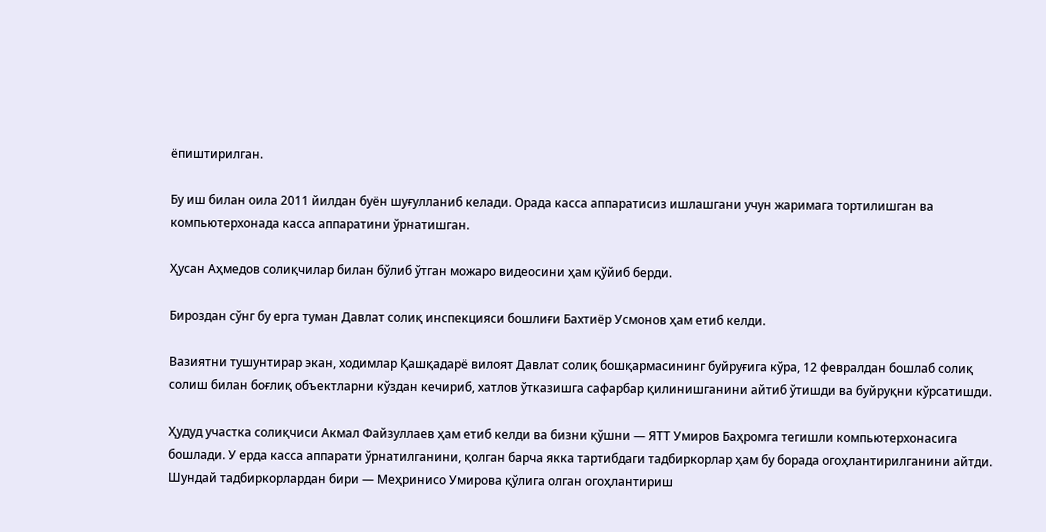ёпиштирилган.

Бу иш билан оила 2011 йилдан буён шуғулланиб келади. Орада касса аппаратисиз ишлашгани учун жаримага тортилишган ва компьютерхонада касса аппаратини ўрнатишган.

Ҳусан Аҳмедов солиқчилар билан бўлиб ўтган можаро видеосини ҳам қўйиб берди.

Бироздан сўнг бу ерга туман Давлат солиқ инспекцияси бошлиғи Бахтиёр Усмонов ҳам етиб келди.

Вазиятни тушунтирар экан, ходимлар Қашқадарё вилоят Давлат солиқ бошқармасининг буйруғига кўра, 12 февралдан бошлаб солиқ солиш билан боғлиқ объектларни кўздан кечириб, хатлов ўтказишга сафарбар қилинишганини айтиб ўтишди ва буйруқни кўрсатишди.

Ҳудуд участка солиқчиси Акмал Файзуллаев ҳам етиб келди ва бизни қўшни — ЯТТ Умиров Баҳромга тегишли компьютерхонасига бошлади. У ерда касса аппарати ўрнатилганини, қолган барча якка тартибдаги тадбиркорлар ҳам бу борада огоҳлантирилганини айтди. Шундай тадбиркорлардан бири — Меҳринисо Умирова қўлига олган огоҳлантириш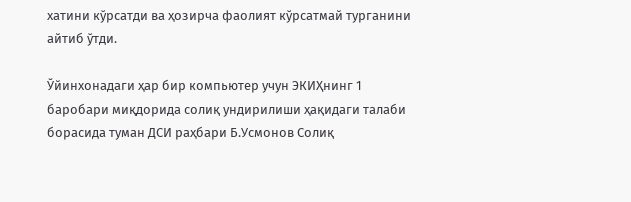хатини кўрсатди ва ҳозирча фаолият кўрсатмай турганини айтиб ўтди.

Ўйинхонадаги ҳар бир компьютер учун ЭКИҲнинг 1 баробари миқдорида солиқ ундирилиши ҳақидаги талаби борасида туман ДСИ раҳбари Б.Усмонов Солиқ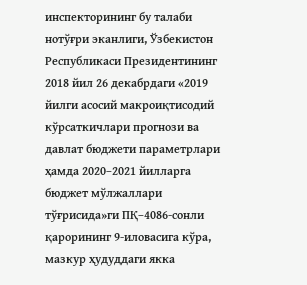инспекторининг бу талаби нотўғри эканлиги, Ўзбекистон Республикаси Президентининг 2018 йил 26 декабрдаги «2019 йилги асосий макроиқтисодий кўрсаткичлари прогнози ва давлат бюджети параметрлари ҳамда 2020–2021 йилларга бюджет мўлжаллари тўғрисида»ги ПҚ–4086-сонли қарорининг 9-иловасига кўра, мазкур ҳудуддаги якка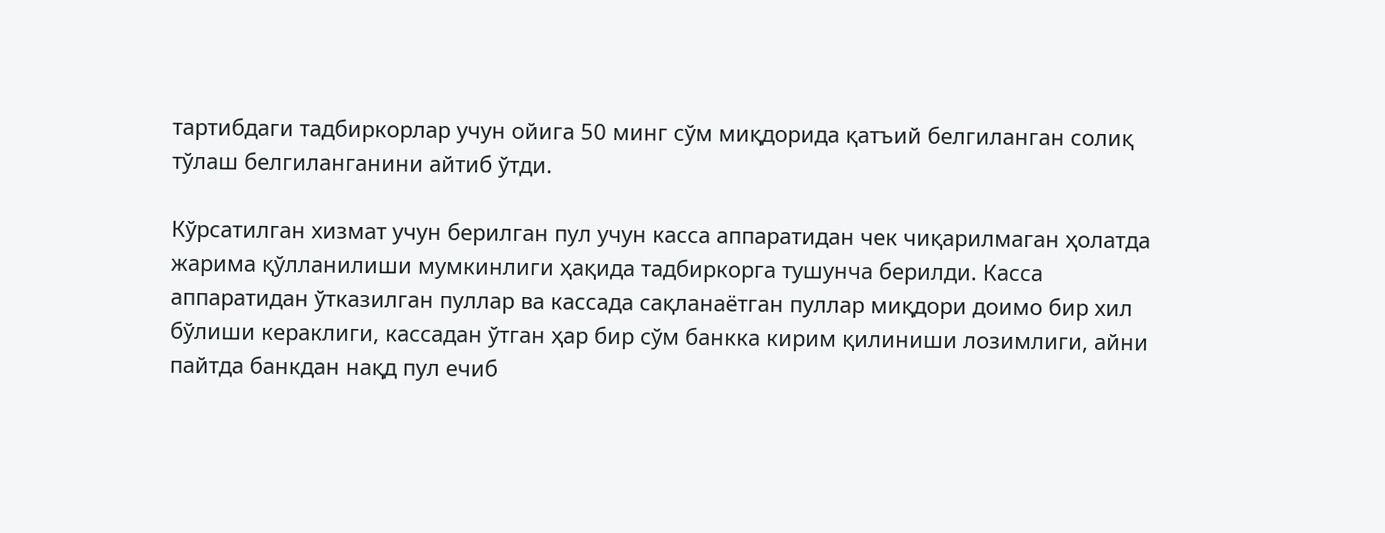тартибдаги тадбиркорлар учун ойига 50 минг сўм миқдорида қатъий белгиланган солиқ тўлаш белгиланганини айтиб ўтди.

Кўрсатилган хизмат учун берилган пул учун касса аппаратидан чек чиқарилмаган ҳолатда жарима қўлланилиши мумкинлиги ҳақида тадбиркорга тушунча берилди. Касса аппаратидан ўтказилган пуллар ва кассада сақланаётган пуллар миқдори доимо бир хил бўлиши кераклиги, кассадан ўтган ҳар бир сўм банкка кирим қилиниши лозимлиги, айни пайтда банкдан нақд пул ечиб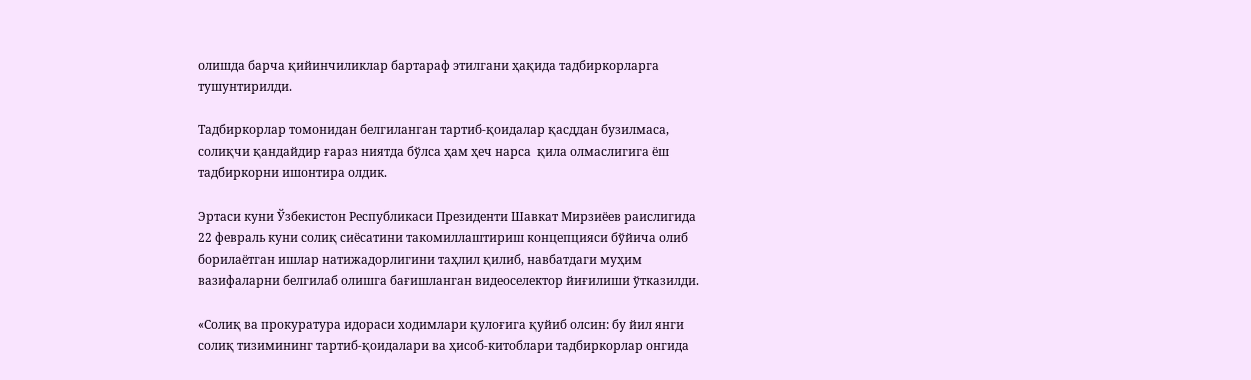олишда барча қийинчиликлар бартараф этилгани ҳақида тадбиркорларга тушунтирилди.

Тадбиркорлар томонидан белгиланган тартиб-қоидалар қасддан бузилмаса, солиқчи қандайдир ғараз ниятда бўлса ҳам ҳеч нарса  қила олмаслигига ёш тадбиркорни ишонтира олдик.

Эртаси куни Ўзбекистон Республикаси Президенти Шавкат Мирзиёев раислигида 22 февраль куни солиқ сиёсатини такомиллаштириш концепцияси бўйича олиб борилаётган ишлар натижадорлигини таҳлил қилиб, навбатдаги муҳим вазифаларни белгилаб олишга бағишланган видеоселектор йиғилиши ўтказилди.

«Солиқ ва прокуратура идораси ходимлари қулоғига қуйиб олсин: бу йил янги солиқ тизимининг тартиб-қоидалари ва ҳисоб-китоблари тадбиркорлар онгида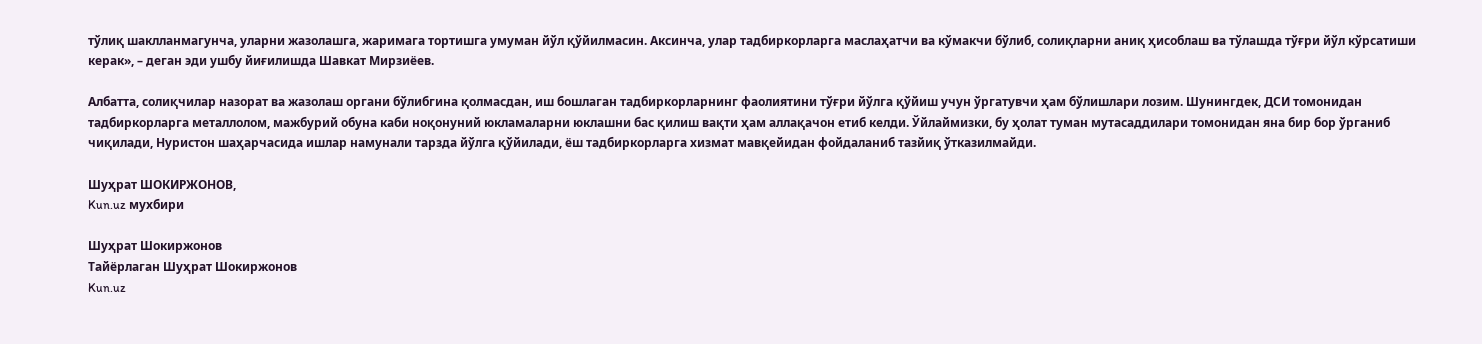тўлиқ шаклланмагунча, уларни жазолашга, жаримага тортишга умуман йўл қўйилмасин. Аксинча, улар тадбиркорларга маслаҳатчи ва кўмакчи бўлиб, солиқларни аниқ ҳисоблаш ва тўлашда тўғри йўл кўрсатиши керак», – деган эди ушбу йиғилишда Шавкат Мирзиёев.

Албатта, солиқчилар назорат ва жазолаш органи бўлибгина қолмасдан, иш бошлаган тадбиркорларнинг фаолиятини тўғри йўлга қўйиш учун ўргатувчи ҳам бўлишлари лозим. Шунингдек, ДСИ томонидан тадбиркорларга металлолом, мажбурий обуна каби ноқонуний юкламаларни юклашни бас қилиш вақти ҳам аллақачон етиб келди. Ўйлаймизки, бу ҳолат туман мутасаддилари томонидан яна бир бор ўрганиб чиқилади, Нуристон шаҳарчасида ишлар намунали тарзда йўлга қўйилади, ёш тадбиркорларга хизмат мавқейидан фойдаланиб тазйиқ ўтказилмайди.

Шуҳрат ШОКИРЖОНОВ,
Kun.uz мухбири

Шуҳрат Шокиржонов
Тайёрлаган Шуҳрат Шокиржонов
Kun.uz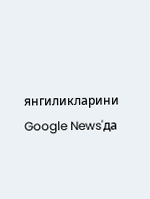янгиликларини Google News'да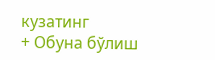кузатинг
+ Обуна бўлиш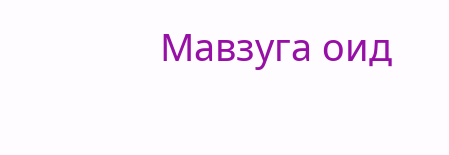Мавзуга оид